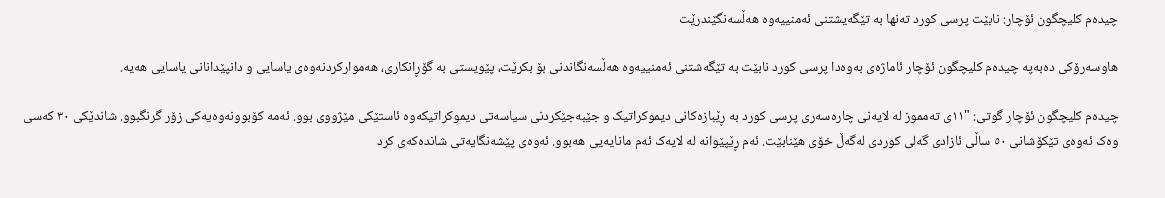چیدەم کلیچگون ئۆچار: نابێت پرسی کورد تەنها بە تێگەیشتنی ئەمنییەوە هەڵسەنگێندرێت

هاوسەرۆکی دەبەپە چیدەم کلیچگون ئۆچار ئاماژەی بەوەدا پرسی کورد نابێت بە تێگەشتنی ئەمنییەوە هەڵسەنگاندنی بۆ بکرێت، پێویستی بە گۆڕانکاری، هەموارکردنەوەی یاسایی و دانپێدانانی یاسایی هەیە.

چیدەم کلیچگون ئۆچار گوتی: "١١ی تەمموز لە لایەنی چارەسەری پرسی کورد بە ڕێبازەکانی دیموکراتیک و جێبەجێکردنی سیاسەتی دیموکراتیکەوە ئاستێکی مێژووی بوو. ئەمە کۆبوونەوەیەکی زۆر گرنگبوو. شاندێکی ٣٠ کەسی وەک ئەوەی تێکۆشانی ٥٠ ساڵی ئازادی گەلی کوردی لەگەڵ خۆی هێنابێت. ئەم ڕێپێوانە لە لایەک ئەم مانایەیی هەبوو. ئەوەی پێشەنگایەتی شاندەکەی کرد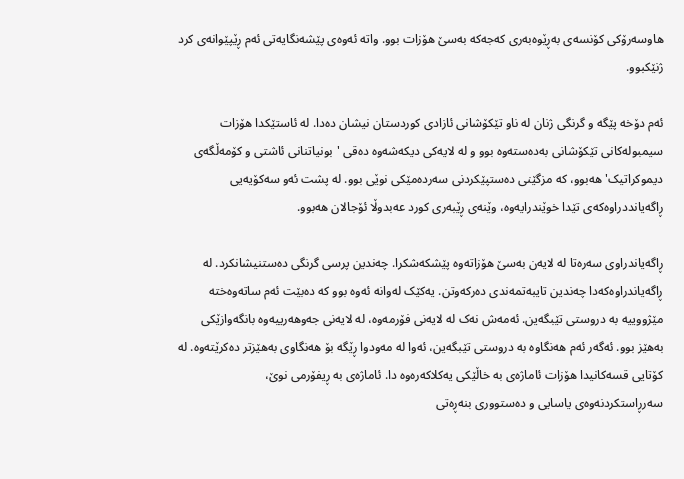هاوسەرۆکی کۆنسەی بەڕێوەبەری کەجەکە بەسێ هۆزات بوو. واتە ئەوەی پێشەنگایەتی ئەم ڕێپێوانەی کرد ژنێکبوو.

ئەم دۆخە پێگە و گرنگی ژنان لە ناو تێکۆشانی ئازادی کوردستان نیشان دەدا. لە ئاستێکدا هۆزات سیمبولەکانی تێکۆشانی بەدەستەوە بوو و لە لایەکی دیکەشەوە دەقی 'بونیاتنانی ئاشتی و کۆمەڵگەی دیموکراتیک' هەبوو، کە مزگێنی دەستپێکردنی سەردەمێکی نوێی بوو. لە پشت ئەو سەکۆیەیی ڕاگەیانددراوەکەی تێدا خوێندرایەوە، وێنەی ڕێبەری کورد عەبدوڵا ئۆجالان هەبوو.

ڕاگەیاندراوی سەرەتا لە لایەن بەسێ هۆزاتەوە پێشکەشکرا. چەندین پرسی گرنگی دەستنیشانکرد. لە ڕاگەیاندراوەکەدا چەندین تایبەتمەندی دەرکەوتن. یەکێک لەوانە ئەوە بوو کە دەبێت ئەم ساتەوەختە مێژووییە بە دروستی تێبگەین. ئەمەش نەک لە لایەنی فۆرمەوە، لە لایەنی جەوهەرییەوە بانگەوازێکی بەهێز بوو. ئەگەر ئەم هەنگاوە بە دروستی تێبگەین، ئەوا لە مەودوا ڕێگە بۆ هەنگاوی بەهێزتر دەکرێتەوە. لە کۆتایی قسەکانیدا هۆزات ئاماژەی بە خاڵێکی یەکلاکەرەوە دا. ئاماژەی بە ڕیفۆرمی نوێ، سەرڕاستکردنەوەی یاسایی و دەستووری بنەڕەتی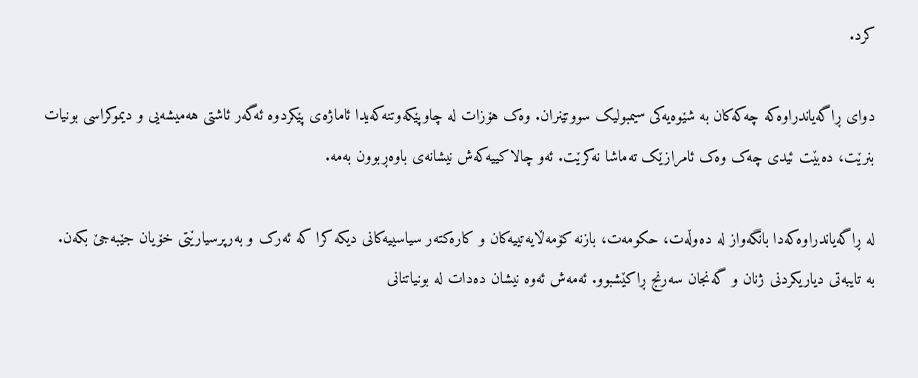کرد.

دوای ڕاگەیاندراوەکە چەکەکان بە شێوەیەکی سیمبولیک سووتێنران. وەک هۆزات لە چاوپێکەوتنەکەیدا ئاماژەی پێکردوە ئەگەر ئاشتی هەمیشەیی و دیموکراسی بونیات بنرێت، دەبێت ئیدی چەک وەک ئامرازێک تەماشا نەکرێت. ئەو چالاکییەکەش نیشانەی باوەڕبوون بەمە.

لە ڕاگەیاندراوەکەدا بانگەواز لە دەوڵەت، حکومەت، بازنە کۆمەڵایەتییەکان و کارەکتەر سیاسییەکانی دیکە کرا کە ئەرک و بەرپرسیارێتی خۆیان جێبەجێ بکەن. بە تایبەتی دیاریکردنی ژنان و گەنجان سەرنج ڕاکێشبوو. ئەمەش ئەوە نیشان دەدات لە بونیاتنانی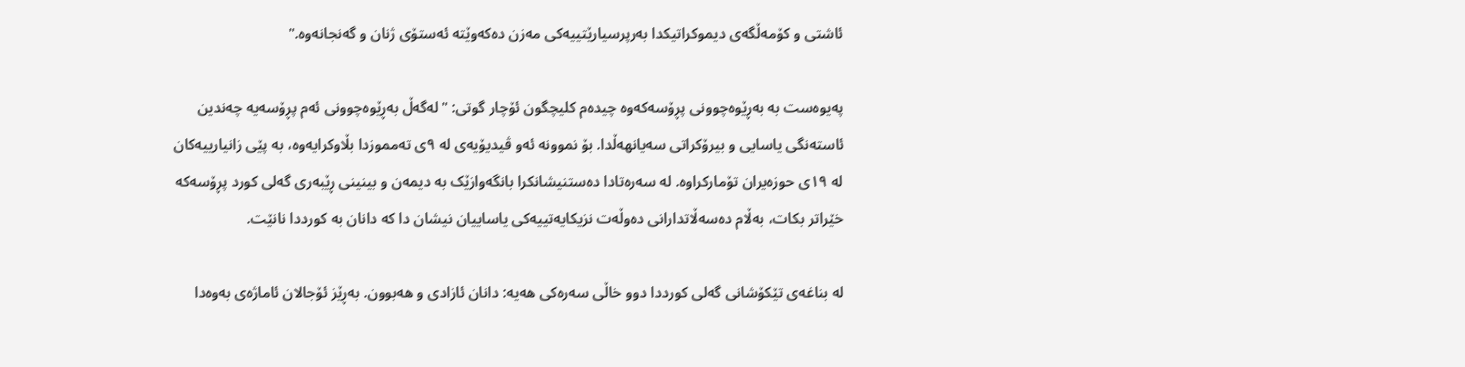ئاشتی و کۆمەڵگەی دیموکراتیکدا بەرپرسیارێتییەکی مەزن دەکەوێتە ئەستۆی ژنان و گەنجانەوە."

پەیوەست بە بەڕێوەچوونی پڕۆسەکەوە چیدەم کلیچگون ئۆچار گوتی: "لەگەڵ بەڕێوەچوونی ئەم پڕۆسەیە چەندین ئاستەنگی یاسایی و بیرۆکراتی سەیانهەڵدا. بۆ نموونە ئەو ڤیدیۆیەی لە ٩ی تەمموزدا بڵاوکرایەوە، بە پێی زانیارییەکان لە ١٩ی حوزەیران تۆمارکراوە. لە سەرەتادا دەستنیشانکرا بانگەوازێک بە دیمەن و بینینی ڕێبەری گەلی کورد پڕۆسەکە خێراتر بکات، بەڵام دەسەڵاتدارانی دەوڵەت نزیکایەتییەکی یاساییان نیشان دا کە دانان بە کورددا نانێت.

لە بناغەی تێکۆشانی گەلی کورددا دوو خاڵی سەرەکی هەیە: دانان ئازادی و هەبوون. بەڕێز ئۆجالان ئاماژەی بەوەدا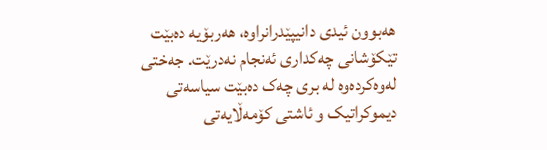هەبوون ئیدی دانیپێدرانراوە، هەربۆیە دەبێت تێکۆشانی چەکداری ئەنجام نەدرێت. جەختی لەوەکردەوە لە بری چەک دەبێت سیاسەتی دیموکراتیک و ئاشتی کۆمەڵایەتی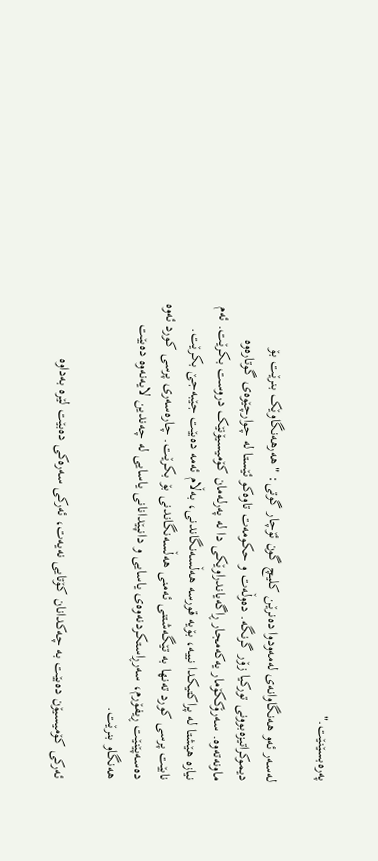پەرەبسێنێت."

لەسەر ئەو هەنگاوانەی لەمەودوا دەنرێن کلیچ گون ئۆچار گوتی: "هەرهەنگاوێک بنرێت بۆ دیموکراتیزەبوونی تورکیا زۆر گرنگە. دەوڵەت و حکومەت تاوەکو ئێستا لە چوارچێوەی گوتارەوە ماونەتەوە. سەرۆککۆمار یەکەمجار ڕاگەیاندراوێکی دا لە پەرلەمان کۆمیسیۆنێک دروست بکرێت. ئەم نیازە هێشتا لە پراکتیکدا نییە، بۆیە قورسە هەڵسەنگاندنی، بەڵام ئەمە دەبێت جێبەجێ بکرێت. نابێت پرسی کورد تەنها بە تێگەشتنی ئەمنی هەڵسەنگاندنی بۆ بکرێت. چارەسەری پرسی کورد ئەوە دەسەپێنێت ڕیفۆرم، سەرڕاستکردنەوەی یاسایی و دانپێدانانی یاسایی لە چەندین لایەنەوە دەبێت هەنگاو بنرێت.

ئەرکی کۆمیسیۆن دەبێت بە چەکدانان کۆتایی نەیەت، ئەرکی سەرەکی دەبێت لێرە بەداوە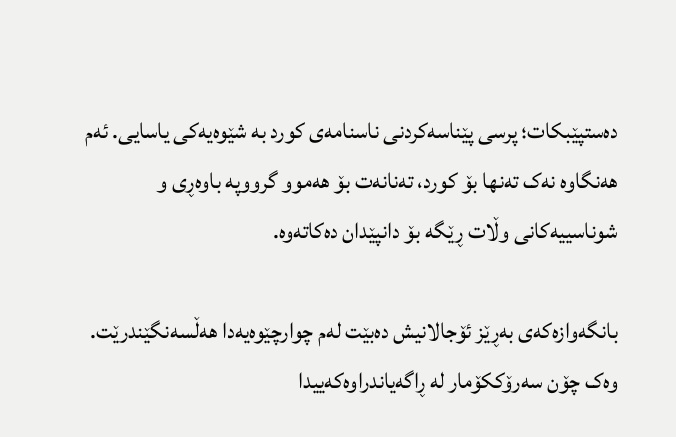دەستپێبکات؛ پرسی پێناسەکردنی ناسنامەی کورد بە شێوەیەکی یاسایی. ئەم هەنگاوە نەک تەنها بۆ کورد، تەنانەت بۆ هەموو گرووپە باوەڕی و شوناسییەکانی وڵات ڕێگە بۆ دانپێدان دەکاتەوە.

بانگەوازەکەی بەڕێز ئۆجالانیش دەبێت لەم چوارچێوەیەدا هەڵسەنگێندرێت. وەک چۆن سەرۆککۆمار لە ڕاگەیاندراوەکەییدا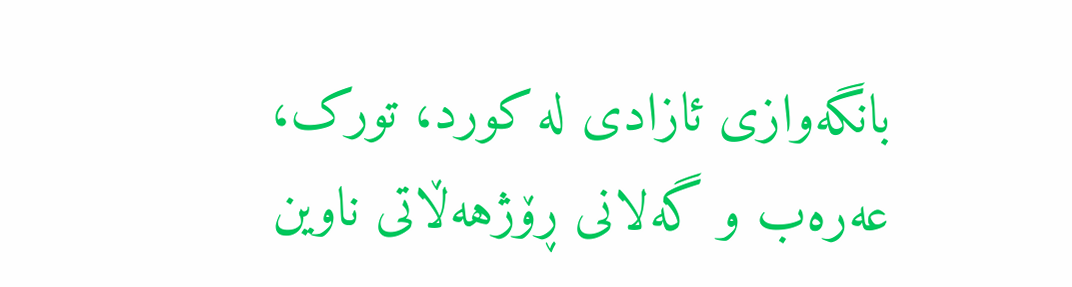بانگەوازی ئازادی لە کورد، تورک، عەرەب و گەلانی ڕۆژهەڵاتی ناوین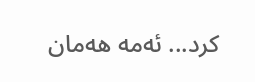کرد... ئەمە هەمان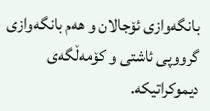بانگەوازی ئۆجالان و هەم بانگەوازی گرووپی ئاشتی و کۆمەڵگەی دیموکراتیکە.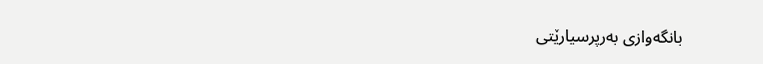بانگەوازی بەرپرسیارێتی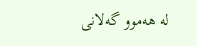لە هەموو گەلانی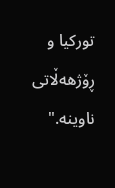تورکیا و ڕۆژهەڵاتی ناوینە."